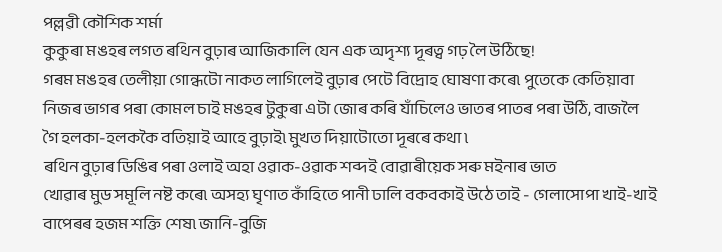পল্লৱী কৌশিক শৰ্মা
কুকুৰা মঙহৰ লগত ৰথিন বুঢ়াৰ আজিকালি যেন এক অদৃশ্য দূৰত্ব গঢ় লৈ উঠিছে!
গৰম মঙহৰ তেলীয়া গোন্ধটো নাকত লাগিলেই বুঢ়াৰ পেটে বিদ্ৰোহ ঘোষণা কৰে৷ পুতেকে কেতিয়াবা
নিজৰ ভাগৰ পৰা কোমল চাই মঙহৰ টুকুৰা এটা জোৰ কৰি যাঁচিলেও ভাতৰ পাতৰ পৰা উঠি, বাজলৈ
গৈ হলকা-হলককৈ বতিয়াই আহে বুঢ়াই৷ মুখত দিয়াটোতো দূৰৰে কথা ৷
ৰথিন বুঢ়াৰ ডিঙিৰ পৰা ওলাই অহা ওৱাক-ওৱাক শব্দই বোৱাৰীয়েক সৰু মইনাৰ ভাত
খোৱাৰ মুড সমূলি নষ্ট কৰে৷ অসহ্য ঘৃণাত কাঁহিতে পানী ঢালি বকবকাই উঠে তাই - গেলাসোপা খাই-খাই
বাপেৰৰ হজম শক্তি শেষ৷ জানি-বুজি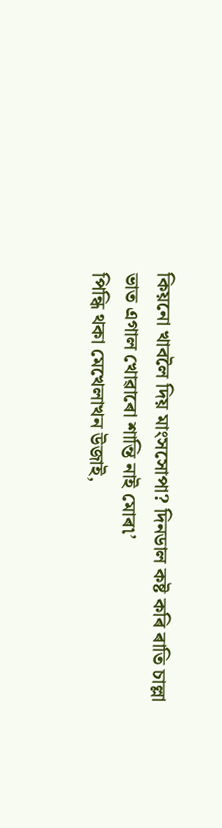কিয়নো খাবলৈ দিয় মাংসসোপা? দিনডাল কষ্ট কৰি ৰাতি চাল্লা
ভাত এগাল খোৱাৰো শান্তি নাই মোৰ৷’
পিন্ধি থকা মেখেলাখন উজাই,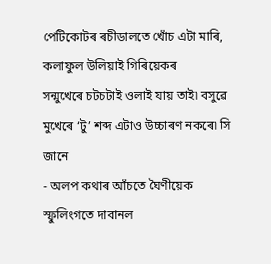পেটিকোটৰ ৰচীডালতে খোঁচ এটা মাৰি, কলাফুল উলিয়াই গিৰিয়েকৰ
সন্মুখেৰে চটচটাই ওলাই যায় তাই৷ বসুৱে মুখেৰে ‘টু’ শব্দ এটাও উচ্চাৰণ নকৰে৷ সি জানে
- অলপ কথাৰ আঁচতে ঘৈণীয়েক স্ফুলিংগতে দাবানল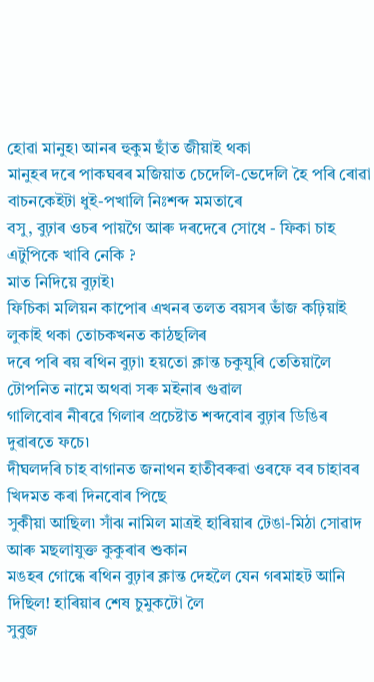হোৱা মানুহ৷ আনৰ হুকুম ছাঁত জীয়াই থকা
মানুহৰ দৰে পাকঘৰৰ মজিয়াত চেদেলি-ভেদেলি হৈ পৰি ৰোৱা বাচনকেইটা ধুই-পখালি নিঃশব্দ মমতাৰে
বসু, বুঢ়াৰ ওচৰ পায়গৈ আৰু দৰদেৰে সোধে - ফিকা চাহ এটুপিকে খাবি নেকি ?
মাত নিদিয়ে বুঢ়াই৷
ফিচিকা মলিয়ন কাপোৰ এখনৰ তলত বয়সৰ ভাঁজ কঢ়িয়াই লুকাই থকা তোচকখনত কাঠছলিৰ
দৰে পৰি ৰয় ৰথিন বুঢ়া৷ হয়তো ক্লান্ত চকুযুৰি তেতিয়ালৈ টোপনিত নামে অথবা সৰু মইনাৰ গুৱাল
গালিবোৰ নীৰৱে গিলাৰ প্ৰচেষ্টাত শব্দবোৰ বুঢ়াৰ ডিঙিৰ দুৱাৰতে ফচে৷
দীঘলদৰি চাহ বাগানত জনাথন হাতীবৰুৱা ওৰফে বৰ চাহাবৰ খিদমত কৰা দিনবোৰ পিছে
সুকীয়া আছিল৷ সাঁঝ নামিল মাত্ৰই হাৰিয়াৰ টেঙা-মিঠা সোৱাদ আৰু মছলাযুক্ত কুকুৰাৰ শুকান
মঙহৰ গোন্ধে ৰথিন বুঢ়াৰ ক্লান্ত দেহলৈ যেন গৰমাহট আনি দিছিল! হাৰিয়াৰ শেষ চুমুকটো লৈ
সুবুজ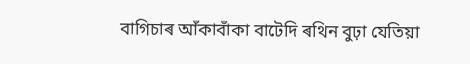বাগিচাৰ আঁকাবাঁকা বাটেদি ৰথিন বুঢ়া যেতিয়া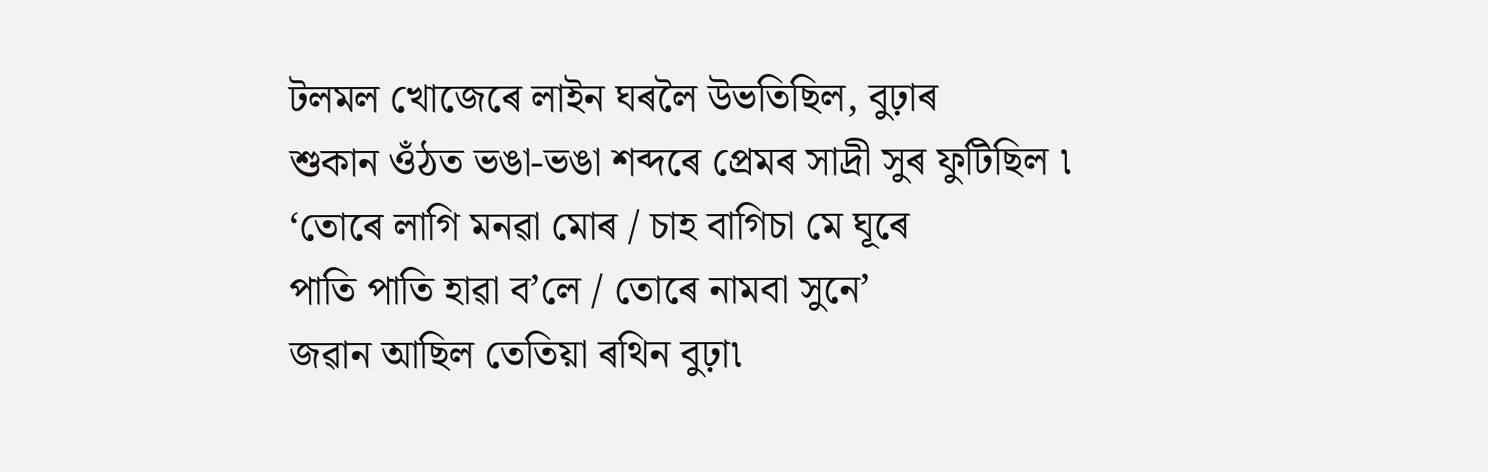টলমল খোজেৰে লাইন ঘৰলৈ উভতিছিল, বুঢ়াৰ
শুকান ওঁঠত ভঙা-ভঙা শব্দৰে প্ৰেমৰ সাদ্ৰী সুৰ ফুটিছিল ৷
‘তোৰে লাগি মনৱা মোৰ / চাহ বাগিচা মে ঘূৰে
পাতি পাতি হাৱা ব’লে / তোৰে নামবা সুনে’
জৱান আছিল তেতিয়া ৰথিন বুঢ়া৷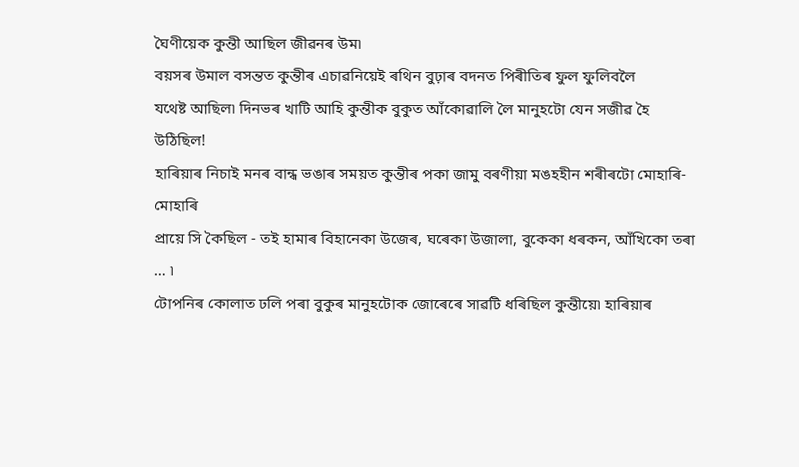ঘৈণীয়েক কুন্তী আছিল জীৱনৰ উম৷
বয়সৰ উমাল বসন্তত কুন্তীৰ এচাৱনিয়েই ৰথিন বুঢ়াৰ বদনত পিৰীতিৰ ফুল ফুলিবলৈ
যথেষ্ট আছিল৷ দিনভৰ খাটি আহি কুন্তীক বুকুত আঁকোৱালি লৈ মানুহটো যেন সজীৱ হৈ উঠিছিল!
হাৰিয়াৰ নিচাই মনৰ বান্ধ ভঙাৰ সময়ত কুন্তীৰ পকা জামু বৰণীয়া মঙহহীন শৰীৰটো মোহাৰি-মোহাৰি
প্ৰায়ে সি কৈছিল - তই হামাৰ বিহানেকা উজেৰ, ঘৰেকা উজালা, বুকেকা ধৰকন, আঁখিকো তৰা
… ৷
টোপনিৰ কোলাত ঢলি পৰা বুকুৰ মানুহটোক জোৰেৰে সাৱটি ধৰিছিল কুন্তীয়ে৷ হাৰিয়াৰ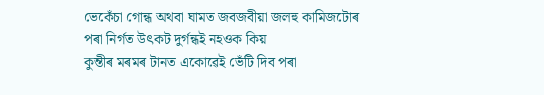ভেকেঁচা গোন্ধ অথবা ঘামত জবজবীয়া জলহু কামিজটোৰ পৰা নিৰ্গত উৎকট দুৰ্গন্ধই নহওক কিয়
কুন্তীৰ মৰমৰ টানত একোৱেই ভেঁটি দিব পৰা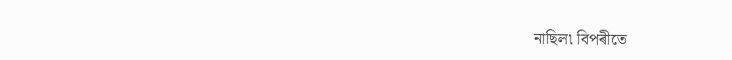নাছিল৷ বিপৰীতে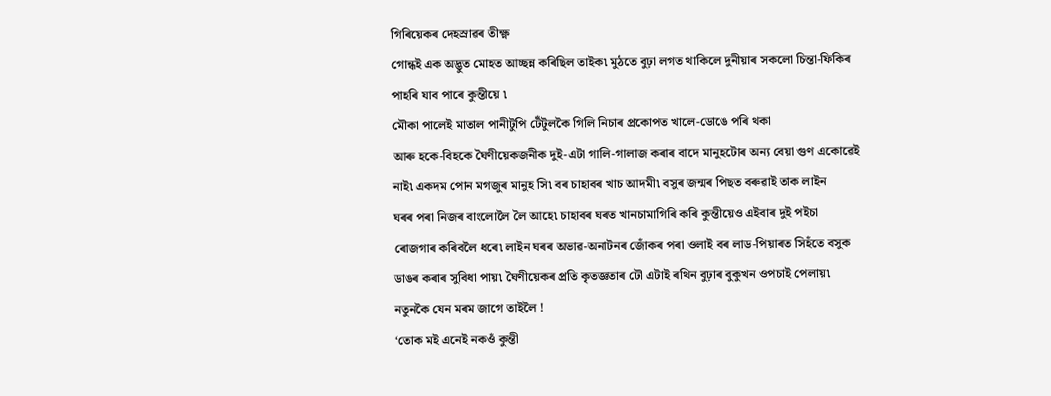গিৰিয়েকৰ দেহস্ৰাৱৰ তীক্ষ্ণ
গোন্ধই এক অদ্ভুত মোহত আচ্ছন্ন কৰিছিল তাইক৷ মুঠতে বুঢ়া লগত থাকিলে দুনীয়াৰ সকলো চিন্তা-ফিকিৰ
পাহৰি যাব পাৰে কুন্তীয়ে ৷
মৌকা পালেই মাতাল পানীটুপি টেঁটুলকৈ গিলি নিচাৰ প্ৰকোপত খালে-ডোঙে পৰি থকা
আৰু হকে-বিহকে ঘৈণীয়েকজনীক দুই-এটা গালি-গালাজ কৰাৰ বাদে মানুহটোৰ অন্য বেয়া গুণ একোৱেই
নাই৷ একদম পোন মগজুৰ মানুহ সি৷ বৰ চাহাবৰ খাচ আদমী৷ বসুৰ জন্মৰ পিছত বৰুৱাই তাক লাইন
ঘৰৰ পৰা নিজৰ বাংলোলৈ লৈ আহে৷ চাহাবৰ ঘৰত খানচামাগিৰি কৰি কুন্তীয়েও এইবাৰ দুই পইচা
ৰোজগাৰ কৰিবলৈ ধৰে৷ লাইন ঘৰৰ অভাৱ-অনাটনৰ জোঁকৰ পৰা ওলাই বৰ লাড-পিয়াৰত সিহঁতে বসুক
ডাঙৰ কৰাৰ সুবিধা পায়৷ ঘৈণীয়েকৰ প্ৰতি কৃতজ্ঞতাৰ ঢৌ এটাই ৰথিন বুঢ়াৰ বুকুখন ওপচাই পেলায়৷
নতুনকৈ যেন মৰম জাগে তাইলৈ !
‘তোক মই এনেই নকওঁ কুন্তী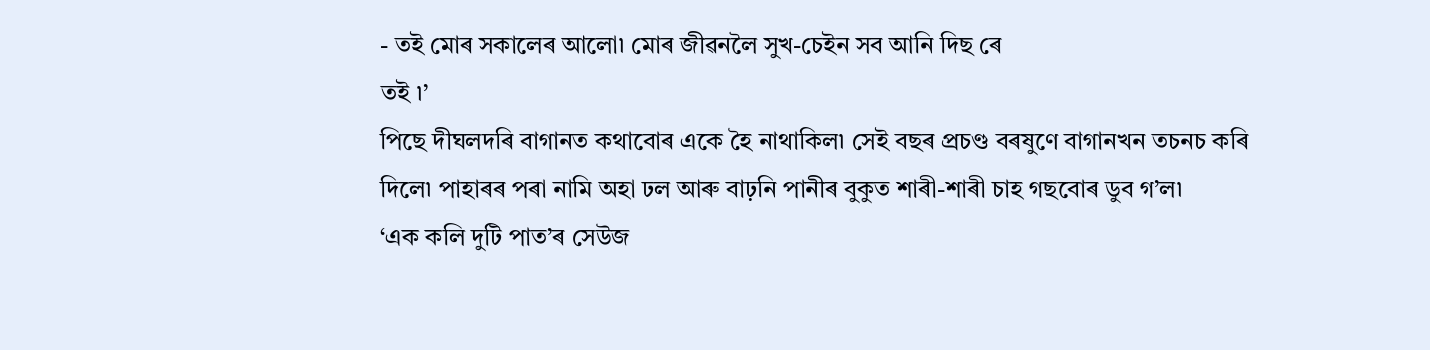- তই মোৰ সকালেৰ আলো৷ মোৰ জীৱনলৈ সুখ-চেইন সব আনি দিছ ৰে
তই ৷’
পিছে দীঘলদৰি বাগানত কথাবোৰ একে হৈ নাথাকিল৷ সেই বছৰ প্ৰচণ্ড বৰষুণে বাগানখন তচনচ কৰি
দিলে৷ পাহাৰৰ পৰা নামি অহা ঢল আৰু বাঢ়নি পানীৰ বুকুত শাৰী-শাৰী চাহ গছবোৰ ডুব গ’ল৷
‘এক কলি দুটি পাত’ৰ সেউজ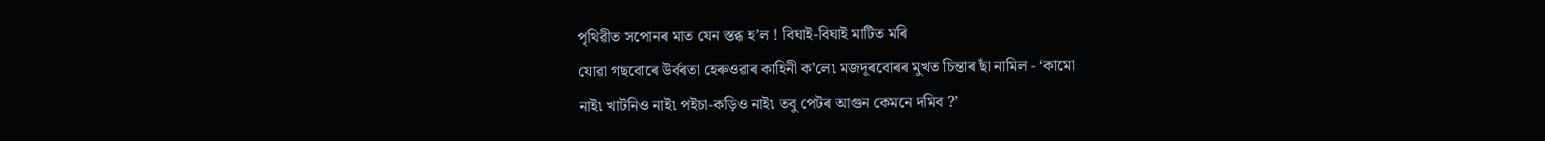পৃথিৱীত সপোনৰ মাত যেন স্তব্ধ হ’ল ! বিঘাই-বিঘাই মাটিত মৰি
যোৱা গছবোৰে উৰ্বৰতা হেৰুওৱাৰ কাহিনী ক’লে৷ মজদূৰবোৰৰ মুখত চিন্তাৰ ছাঁ নামিল - ‘কামো
নাই৷ খাটনিও নাই৷ পইচা-কড়িও নাই৷ তবু পেটৰ আগুন কেমনে দমিব ?’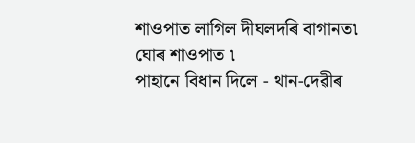শাওপাত লাগিল দীঘলদৰি বাগানত৷
ঘোৰ শাওপাত ৷
পাহানে বিধান দিলে - থান-দেৱীৰ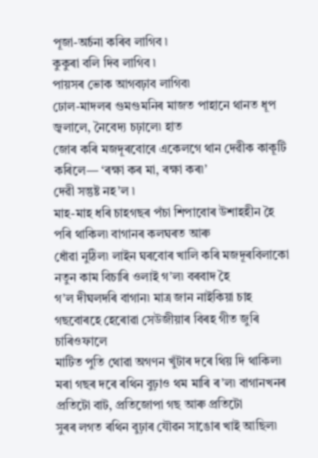পূজা-অৰ্চনা কৰিব লাগিব ৷
কুকুৰা বলি দিব লাগিব ৷
পায়সৰ ভোক আগবঢ়াব লাগিব৷
ঢোল-মাদলৰ গুমগুমনিৰ মাজত পাহানে থানত ধূপ জ্বলালে, নৈবেদ্য চঢ়ালে৷ হাত
জোৰ কৰি মজদূৰবোৰে একেলগে থান দেৱীক কাকূটি কৰিলে— ‘ৰক্ষা কৰ মা, ৰক্ষা কৰ৷’
দেৱী সন্তুষ্ট নহ’ল ৷
মাহ-মাহ ধৰি চাহগছৰ পঁচা শিপাবোৰ উশাহহীন হৈ পৰি থাকিল৷ বাগানৰ কলঘৰত আৰু
ধোঁৱা নুঠিল৷ লাইন ঘৰবোৰ খালি কৰি মজদূৰবিলাকো নতুন কাম বিচাৰি ওলাই গ’ল৷ বৰবাদ হৈ
গ’ল দীঘলদৰি বাগান৷ মাত্ৰ জান নাইকিয়া চাহ গছবোৰহে হেৰোৱা সেউজীয়াৰ বিৰহ গীত জুৰি চাৰিওফালে
মাটিত পুতি থোৱা অগণন খুঁটাৰ দৰে থিয় দি থাকিল৷
মৰা গছৰ দৰে ৰথিন বুঢ়াও থম মাৰি ৰ’ল৷ বাগানখনৰ প্ৰতিটো বাট, প্ৰতিজোপা গছ আৰু প্ৰতিটো
সুৰৰ লগত ৰথিন বুঢ়াৰ যৌৱন সাঙোৰ খাই আছিল৷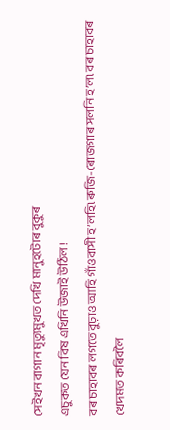সেইখন বাগান মৃত্যুমুখত দেখি মানুহটোৰ বুকুৰ
এচুকত যেন বিষ এখিনি উজাই উঠিল !
বৰ চাহাবৰ লগতে বুঢ়াও আহি গাঁওবাসী হ’লহি৷ ৰুজি-ৰোজগাৰ সলনি হ’ল৷ বৰ চাহাবৰ
খেদমত কৰিবলৈ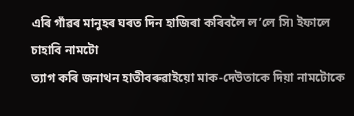এৰি গাঁৱৰ মানুহৰ ঘৰত দিন হাজিৰা কৰিবলৈ ল’লে সি৷ ইফালে চাহাবি নামটো
ত্যাগ কৰি জনাথন হাতীবৰুৱাইয়ো মাক-দেউতাকে দিয়া নামটোকে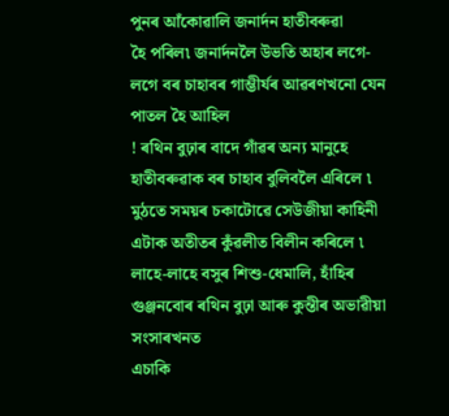পুনৰ আঁকোৱালি জনাৰ্দন হাতীবৰুৱা
হৈ পৰিল৷ জনাৰ্দনলৈ উভতি অহাৰ লগে-লগে বৰ চাহাবৰ গাম্ভীৰ্যৰ আৱৰণখনো যেন পাতল হৈ আহিল
! ৰথিন বুঢ়াৰ বাদে গাঁৱৰ অন্য মানুহে হাতীবৰুৱাক বৰ চাহাব বুলিবলৈ এৰিলে ৷
মুঠতে সময়ৰ চকাটোৱে সেউজীয়া কাহিনী এটাক অতীতৰ কুঁৱলীত বিলীন কৰিলে ৷
লাহে-লাহে বসুৰ শিশু-ধেমালি, হাঁহিৰ গুঞ্জনবোৰ ৰথিন বুঢ়া আৰু কুন্তীৰ অভাৱীয়া সংসাৰখনত
এচাকি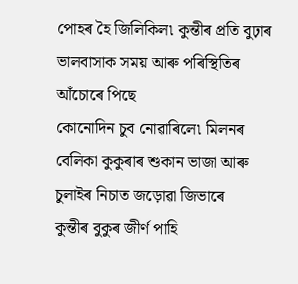পোহৰ হৈ জিলিকিল৷ কুন্তীৰ প্ৰতি বুঢ়াৰ ভালবাসাক সময় আৰু পৰিস্থিতিৰ আঁচোৰে পিছে
কোনোদিন চুব নোৱাৰিলে৷ মিলনৰ বেলিকা কুকুৰাৰ শুকান ভাজা আৰু চুলাইৰ নিচাত জড়োৱা জিভাৰে
কুন্তীৰ বুকুৰ জীৰ্ণ পাহি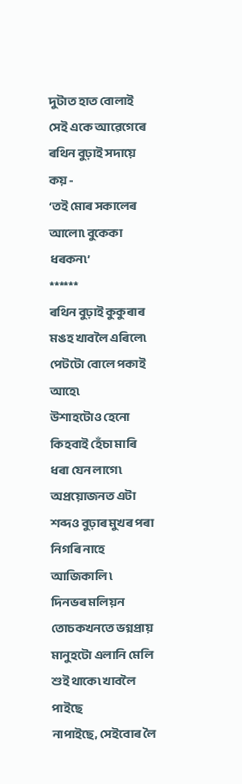দুটাত হাত বোলাই সেই একে আৱেগেৰে ৰথিন বুঢ়াই সদায়ে কয় -
‘তই মোৰ সকালেৰ আলো৷ বুকেকা ধৰকন৷’
******
ৰথিন বুঢ়াই কুকুৰাৰ মঙহ খাবলৈ এৰিলে৷
পেটটো বোলে পকাই আহে৷
উশাহটোও হেনো কিহবাই হেঁচা মাৰি ধৰা যেন লাগে৷
অপ্ৰয়োজনত এটা শব্দও বুঢ়াৰ মুখৰ পৰা নিগৰি নাহে আজিকালি ৷
দিনভৰ মলিয়ন তোচকখনতে ভগ্নপ্ৰায় মানুহটো এলানি মেলি শুই থাকে৷ খাবলৈ পাইছে
নাপাইছে, সেইবোৰ লৈ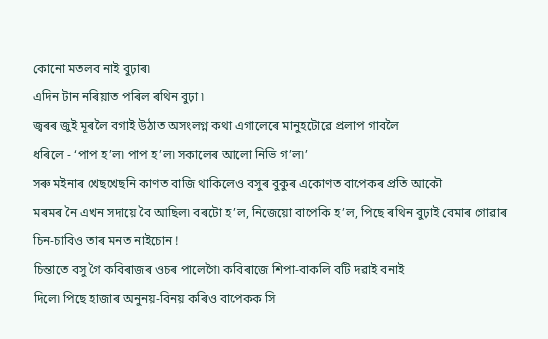কোনো মতলব নাই বুঢ়াৰ৷
এদিন টান নৰিয়াত পৰিল ৰথিন বুঢ়া ৷
জ্বৰৰ জুই মূৰলৈ বগাই উঠাত অসংলগ্ন কথা এগালেৰে মানুহটোৱে প্ৰলাপ গাবলৈ
ধৰিলে - ‘পাপ হ’ল৷ পাপ হ’ল৷ সকালেৰ আলো নিভি গ’ল৷’
সৰু মইনাৰ খেছখেছনি কাণত বাজি থাকিলেও বসুৰ বুকুৰ একোণত বাপেকৰ প্ৰতি আকৌ
মৰমৰ নৈ এখন সদায়ে বৈ আছিল৷ বৰটো হ’ল, নিজেয়ো বাপেকি হ’ল, পিছে ৰথিন বুঢ়াই বেমাৰ গোৱাৰ
চিন-চাবিও তাৰ মনত নাইচোন !
চিন্তাতে বসু গৈ কবিৰাজৰ ওচৰ পালেগৈ৷ কবিৰাজে শিপা-বাকলি বটি দৱাই বনাই
দিলে৷ পিছে হাজাৰ অনুনয়-বিনয় কৰিও বাপেকক সি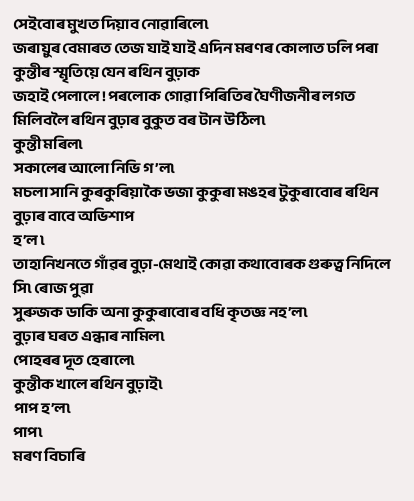সেইবোৰ মুখত দিয়াব নোৱাৰিলে৷
জৰায়ুৰ বেমাৰত তেজ যাই যাই এদিন মৰণৰ কোলাত ঢলি পৰা কুন্তীৰ স্মৃতিয়ে যেন ৰথিন বুঢ়াক
জহাই পেলালে ! পৰলোক গোৱা পিৰিতিৰ ঘৈণীজনীৰ লগত মিলিবলৈ ৰথিন বুঢ়াৰ বুকুত বৰ টান উঠিল৷
কুন্তী মৰিল৷
সকালেৰ আলো নিভি গ’ল৷
মচলা সানি কুৰকুৰিয়াকৈ ভজা কুকুৰা মঙহৰ টুকুৰাবোৰ ৰথিন বুঢ়াৰ বাবে অভিশাপ
হ’ল ৷
তাহানিখনতে গাঁৱৰ বুঢ়া-মেথাই কোৱা কথাবোৰক গুৰুত্ব নিদিলে সি৷ ৰোজ পুৱা
সুৰুজক ডাকি অনা কুকুৰাবোৰ বধি কৃতজ্ঞ নহ’ল৷
বুঢ়াৰ ঘৰত এন্ধাৰ নামিল৷
পোহৰৰ দূত হেৰালে৷
কুন্তীক খালে ৰথিন বুঢ়াই৷
পাপ হ’ল৷
পাপ৷
মৰণ বিচাৰি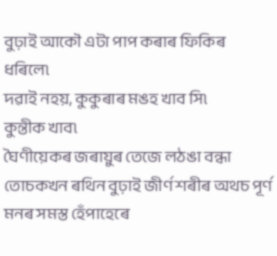বুঢ়াই আকৌ এটা পাপ কৰাৰ ফিকিৰ ধৰিলে৷
দৱাই নহয়, কুকুৰাৰ মঙহ খাব সি৷
কুন্তীক খাব৷
ঘৈণীয়েকৰ জৰায়ুৰ তেজে লঠঙা বন্ধা তোচকখন ৰথিন বুঢ়াই জীৰ্ণ শৰীৰ অথচ পূৰ্ণ
মনৰ সমস্ত হেঁপাহেৰে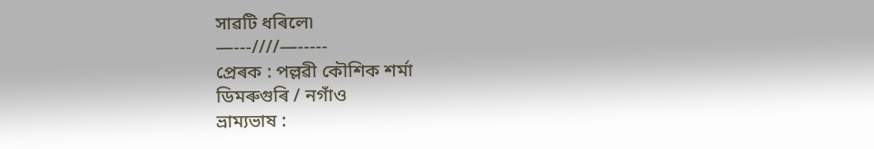সাৱটি ধৰিলে৷
—---////—-----
প্ৰেৰক : পল্লৱী কৌশিক শৰ্মা
ডিমৰুগুৰি / নগাঁও
ভ্ৰাম্যভাষ :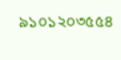৯১০১২০৩৫৫৪